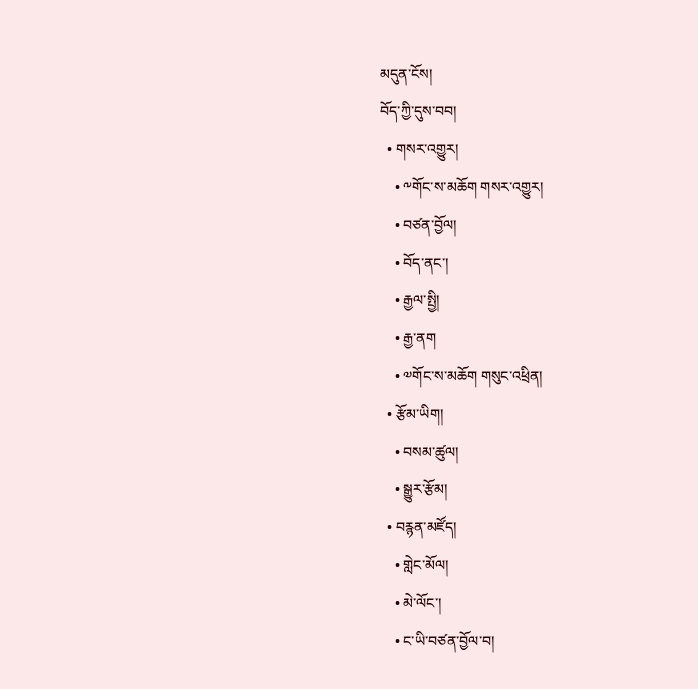མདུན་ངོས།
བོད་ཀྱི་དུས་བབ།
  • གསར་འགྱུར།
    • ༸གོང་ས་མཆོག གསར་འགྱུར།
    • བཙན་བྱོལ།
    • བོད་ནང་།
    • རྒྱལ་སྤྱི།
    • རྒྱ་ནག
    • ༧གོང་ས་མཆོག གསུང་འཕྲིན།
  • རྩོམ་ཡིག།
    • བསམ་ཚུལ།
    • སྒྱུར་རྩོམ།
  • བརྙན་མཛོད།
    • གླེང་མོལ།
    • མེ་ལོང་།
    • ང་ཡི་བཙན་བྱོལ་བ།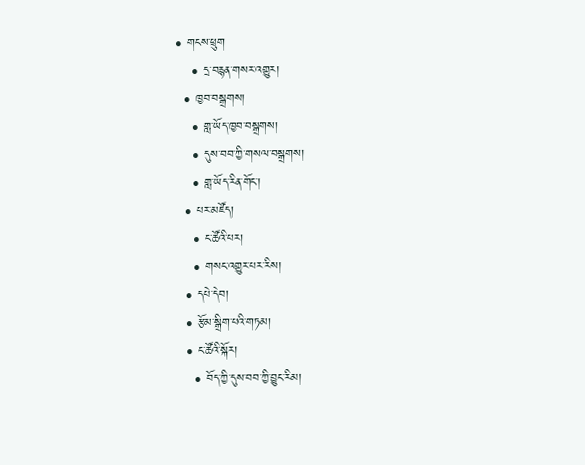• གངས་ཕྲུག
    • དྲ་བརྙན་གསར་འགྱུར།
  • ཁྱབ་བསྒྲགས།
    • གླ་ཡོད་ཁྱབ་བསྒྲགས།
    • དུས་བབ་ཀྱི་གསལ་བསྒྲགས།
    • གླ་ཡོད་རིན་གོང་།
  • པར་མཛོད།
    • ང་ཚོའི་པར།
    • གསང་འགྱུར་པར་རིས།
  • དཔེ་དེབ།
  • རྩོམ་སྒྲིག་པའི་གཏམ།
  • ང་ཚོའི་སྐོར།
    • བོད་ཀྱི་དུས་བབ་ཀྱི་བྱུང་རིམ།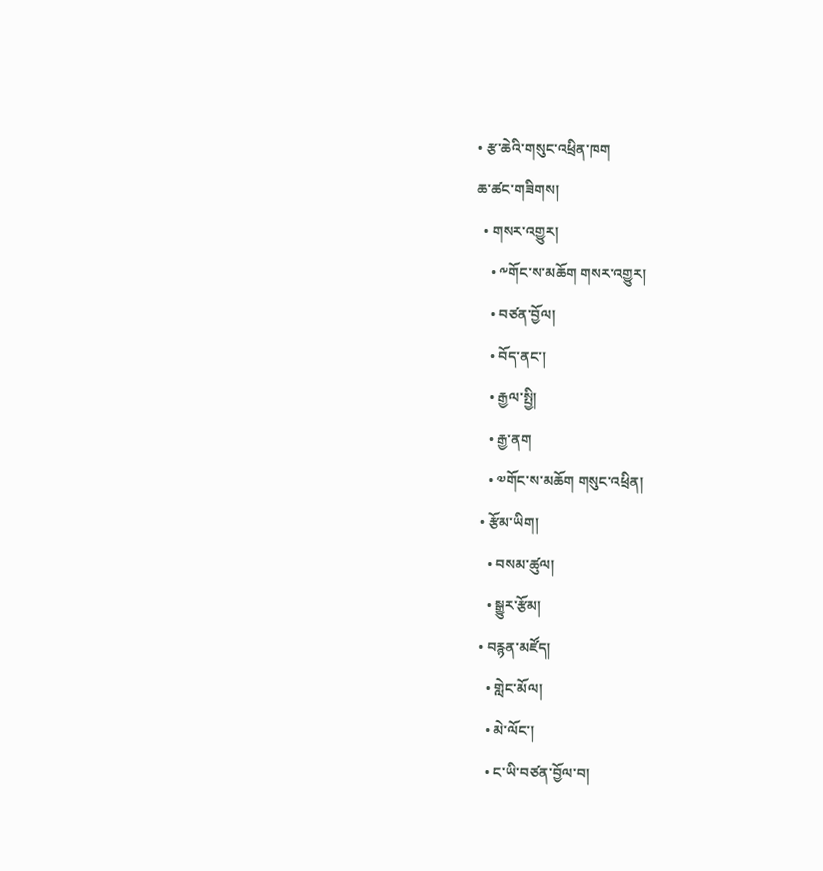• རྩ་ཆེའི་གསུང་འཕྲིན་ཁག
ཆ་ཚང་གཟིགས།
  • གསར་འགྱུར།
    • ༸གོང་ས་མཆོག གསར་འགྱུར།
    • བཙན་བྱོལ།
    • བོད་ནང་།
    • རྒྱལ་སྤྱི།
    • རྒྱ་ནག
    • ༧གོང་ས་མཆོག གསུང་འཕྲིན།
  • རྩོམ་ཡིག།
    • བསམ་ཚུལ།
    • སྒྱུར་རྩོམ།
  • བརྙན་མཛོད།
    • གླེང་མོལ།
    • མེ་ལོང་།
    • ང་ཡི་བཙན་བྱོལ་བ།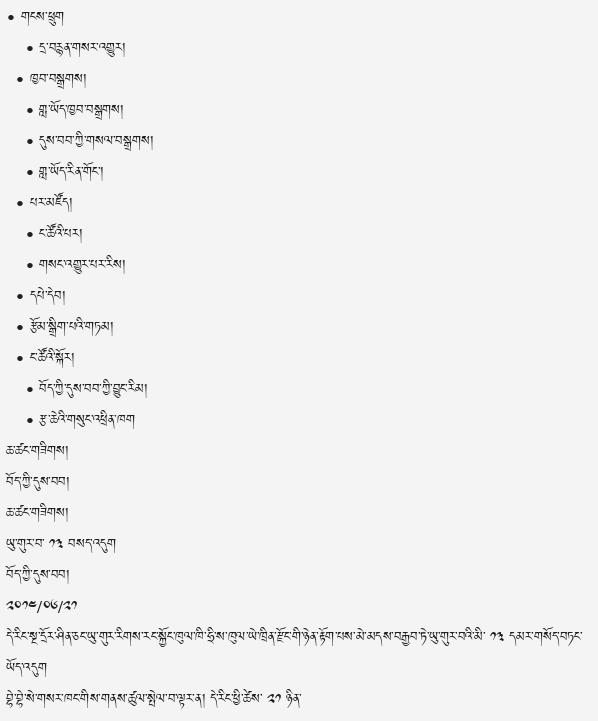• གངས་ཕྲུག
    • དྲ་བརྙན་གསར་འགྱུར།
  • ཁྱབ་བསྒྲགས།
    • གླ་ཡོད་ཁྱབ་བསྒྲགས།
    • དུས་བབ་ཀྱི་གསལ་བསྒྲགས།
    • གླ་ཡོད་རིན་གོང་།
  • པར་མཛོད།
    • ང་ཚོའི་པར།
    • གསང་འགྱུར་པར་རིས།
  • དཔེ་དེབ།
  • རྩོམ་སྒྲིག་པའི་གཏམ།
  • ང་ཚོའི་སྐོར།
    • བོད་ཀྱི་དུས་བབ་ཀྱི་བྱུང་རིམ།
    • རྩ་ཆེའི་གསུང་འཕྲིན་ཁག
ཆ་ཚང་གཟིགས།
བོད་ཀྱི་དུས་བབ།
ཆ་ཚང་གཟིགས།
ཡུ་གུར་བ་ ༡༣ བསད་འདུག
བོད་ཀྱི་དུས་བབ།
༢༠༡༤/༠༦/༢༡
དེ་རིང་སྔ་དྲོར་ཤིན་ཅང་ཡུ་གུར་རིགས་རང་སྐྱོང་ཁུལ་ཁི་ཧྲི་ས་ཁུལ་ཡེ་ཁྲིན་རྫོང་གི་ཉེན་རྟོག་པས་མེ་མདས་བརྒྱབ་ཏེ་ཡུ་གུར་བའི་མི་ ༡༣ དམར་གསོད་བཏང་ཡོད་འདུག
བྷེ་བྷེ་སེ་གསར་ཁང་གིས་གནས་ཚུལ་སྤེལ་བ་ལྟར་ན། དེ་རིང་ཕྱི་ཚེས་ ༢༡ ཉིན་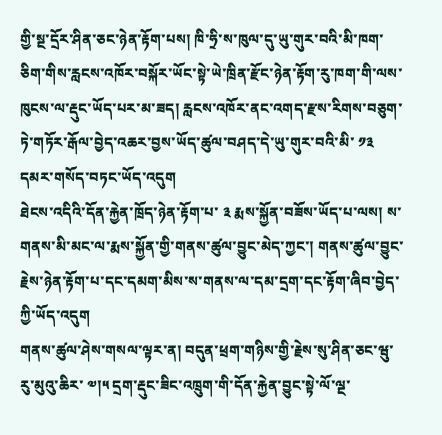གྱི་སྔ་དྲོར་ཤིན་ཅང་ཉེན་རྟོག་པས། ཁི་ཧྲི་ས་ཁུལ་དུ་ཡུ་གུར་བའི་མི་ཁག་ཅིག་གིས་རླངས་འཁོར་བསྐོར་ཡོང་སྟེ་ཡེ་ཁྲིན་རྫོང་ཉེན་རྟོག་རུ་ཁག་གི་ལས་ཁུངས་ལ་རྡུང་ཡོད་པར་མ་ཟད། རླངས་འཁོར་ནང་འགད་རྫས་རིགས་བཅུག་ཏེ་གཏོར་རྒོལ་བྱེད་འཆར་བྱས་ཡོད་ཚུལ་བཤད་དེ་ཡུ་གུར་བའི་མི་ ༡༣ དམར་གསོད་བཏང་ཡོད་འདུག
ཐེངས་འདིའི་དོན་རྐྱེན་ཁྲོད་ཉེན་རྟོག་པ་ ༣ རྨས་སྐྱོན་བཟོས་ཡོད་པ་ལས། ས་གནས་མི་མང་ལ་རྨས་སྐྱོན་གྱི་གནས་ཚུལ་བྱུང་མེད་ཀྱང་། གནས་ཚུལ་བྱུང་རྗེས་ཉེན་རྟོག་པ་དང་དམག་མིས་ས་གནས་ལ་དམ་དྲག་དང་རྟོག་ཞིབ་བྱེད་ཀྱི་ཡོད་འདུག
གནས་ཚུལ་ཤེས་གསལ་ལྟར་ན། བདུན་ཕྲག་གཉིས་གྱི་རྗེས་སུ་ཤིན་ཅང་ཝུ་རུ་མུའུ་ཆིར་ ༧།༥ དྲག་རྡུང་ཟིང་འཁྲུག་གི་དོན་རྐྱེན་བྱུང་སྟེ་ལོ་ལྔ་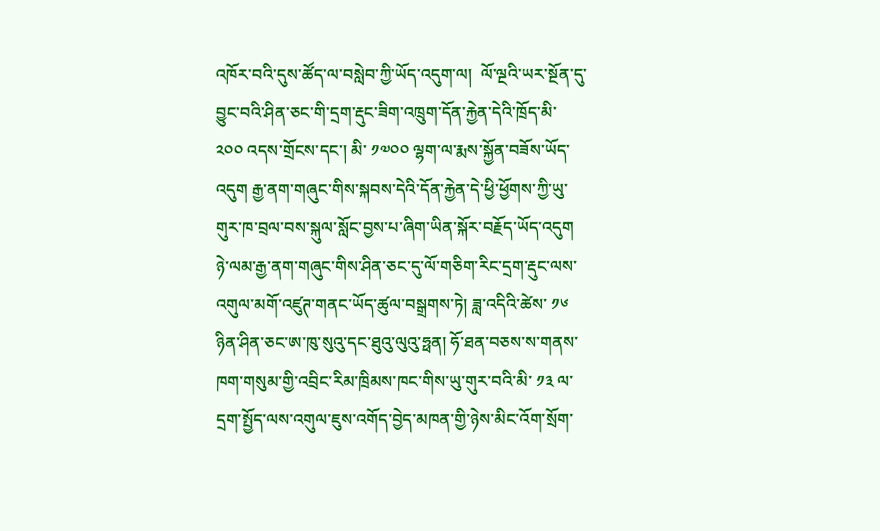འཁོར་བའི་དུས་ཚོད་ལ་བསླེབ་ཀྱི་ཡོད་འདུག་ལ།  ལོ་ལྔའི་ཡར་སྔོན་དུ་བྱུང་བའི་ཤིན་ཅང་གི་དྲག་རྡུང་ཟིག་འཁྲུག་དོན་རྐྱེན་དེའི་ཁྲོད་མི་ ༢༠༠ འདས་གྲོངས་དང་། མི་ ༡༧༠༠ ལྷག་ལ་རྨས་སྐྱོན་བཟོས་ཡོད་འདུག རྒྱ་ནག་གཞུང་གིས་སྐབས་དེའི་དོན་རྐྱེན་དེ་ཕྱི་ཕྱོགས་ཀྱི་ཡུ་གུར་ཁ་བྲལ་བས་སྐུལ་སློང་བྱས་པ་ཞིག་ཡིན་སྐོར་བརྗོད་ཡོད་འདུག
ཉེ་ལམ་རྒྱ་ནག་གཞུང་གིས་ཤིན་ཅང་དུ་ལོ་གཅིག་རིང་དྲག་རྡུང་ལས་འགུལ་མགོ་འཛུཊ་གནང་ཡོད་ཚུལ་བསྒྲགས་ཏེ། ཟླ་འདིའི་ཚེས་ ༡༦ ཉིན་ཤིན་ཅང་ཨ་ཁུ་སུའུ་དང་ཐུའུ་ལུའུ་ཧྥན། ཧོ་ཐན་བཅས་ས་གནས་ཁག་གསུམ་གྱི་འབྲིང་རིམ་ཁྲིམས་ཁང་གིས་ཡུ་གུར་བའི་མི་ ༡༣ ལ་དྲག་སྤྱོད་ལས་འགུལ་ཇུས་འགོད་བྱེད་མཁན་གྱི་ཉེས་མིང་འོག་སྲོག་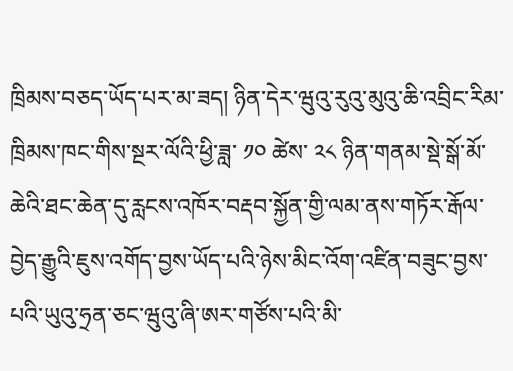ཁྲིམས་བཅད་ཡོད་པར་མ་ཟད། ཉིན་དེར་ཝུའུ་རུའུ་མུའུ་ཆི་འབྲིང་རིམ་ཁྲིམས་ཁང་གིས་སྔར་ལོའི་ཕྱི་ཟླ་ ༡༠ ཚེས་ ༢༨ ཉིན་གནམ་སྡེ་སྒོ་མོ་ཆེའི་ཐང་ཆེན་དུ་རླངས་འཁོར་བརྡབ་སྐྱོན་གྱི་ལམ་ནས་གཏོར་རྒོལ་བྱེད་རྒྱུའི་ཇུས་འགོད་བྱས་ཡོད་པའི་ཉེས་མིང་འོག་འཛིན་བཟུང་བྱས་པའི་ཡུའུ་ཧྲན་ཅང་ཝུའུ་ཞི་ཨར་གཙོས་པའི་མི་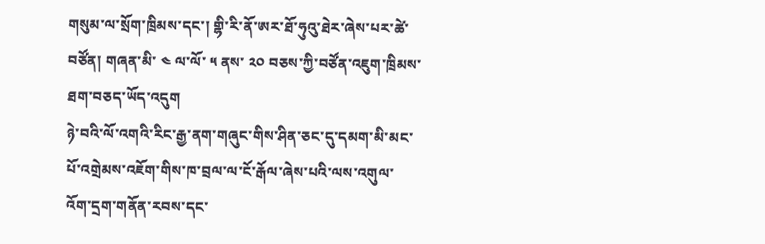གསུམ་ལ་སྲོག་ཁྲིམས་དང་། གྷི་རི་ནོ་ཨར་ཐོ་ཧུའུ་ཐེར་ཞེས་པར་ཚེ་བཙོན། གཞན་མི་ ༤ ལ་ལོ་ ༥ ནས་ ༢༠ བཅས་ཀྱི་བཙོན་འཇུག་ཁྲིམས་ཐག་བཅད་ཡོད་འདུག
ཉེ་བའི་ལོ་འགའི་རིང་རྒྱ་ནག་གཞུང་གིས་ཤིན་ཅང་དུ་དམག་མི་མང་པོ་འགྲེམས་འཇོག་གིས་ཁ་བྲལ་ལ་ངོ་རྒོལ་ཞེས་པའི་ལས་འགུལ་འོག་དྲག་གནོན་རབས་དང་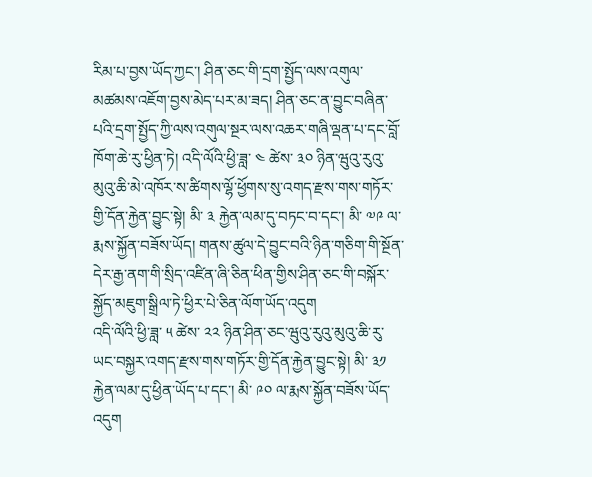རིམ་པ་བྱས་ཡོད་ཀྱང་། ཤིན་ཅང་གི་དྲག་སྤྱོད་ལས་འགུལ་མཚམས་འཇོག་བྱས་མེད་པར་མ་ཟད། ཤིན་ཅང་ན་བྱུང་བཞིན་པའི་དྲག་སྤྱོད་ཀྱི་ལས་འགུལ་སྔར་ལས་འཆར་གཞི་ལྡན་པ་དང་བློ་ཁོག་ཆེ་རུ་ཕྱིན་ཏེ། འདི་ལོའི་ཕྱི་ཟླ་ ༤ ཚེས་ ༣༠ ཉིན་ཝུའུ་རུའུ་མུའུ་ཆི་མེ་འཁོར་ས་ཚིགས་ལྷོ་ཕྱོགས་སུ་འགད་རྫས་གས་གཏོར་གྱི་དོན་རྐྱེན་བྱུང་སྟེ། མི་ ༣ རྐྱེན་ལམ་དུ་བཏང་བ་དང་། མི་ ༧༩ ལ་རྨས་སྐྱོན་བཟོས་ཡོད། གནས་ཚུལ་དེ་བྱུང་བའི་ཉིན་གཅིག་གི་སྔོན་དེར་རྒྱ་ནག་གི་སྲིད་འཛིན་ཞི་ཅིན་ཕིན་གྱིས་ཤིན་ཅང་གི་བསྐོར་སྐྱོད་མཇུག་སྒྲིལ་ཏེ་ཕྱིར་པེ་ཅིན་ལོག་ཡོད་འདུག
འདི་ལོའི་ཕྱི་ཟླ་ ༥ ཚེས་ ༢༢ ཉིན་ཤིན་ཅང་ཝུའུ་རུའུ་མུའུ་ཆི་རུ་ཡང་བསྐྱར་འགད་རྫས་གས་གཏོར་གྱི་དོན་རྐྱེན་བྱུང་སྟེ། མི་ ༣༡ རྐྱེན་ལམ་དུ་ཕྱིན་ཡོད་པ་དང་། མི་ ༩༠ ལ་རྨས་སྐྱོན་བཟོས་ཡོད་འདུག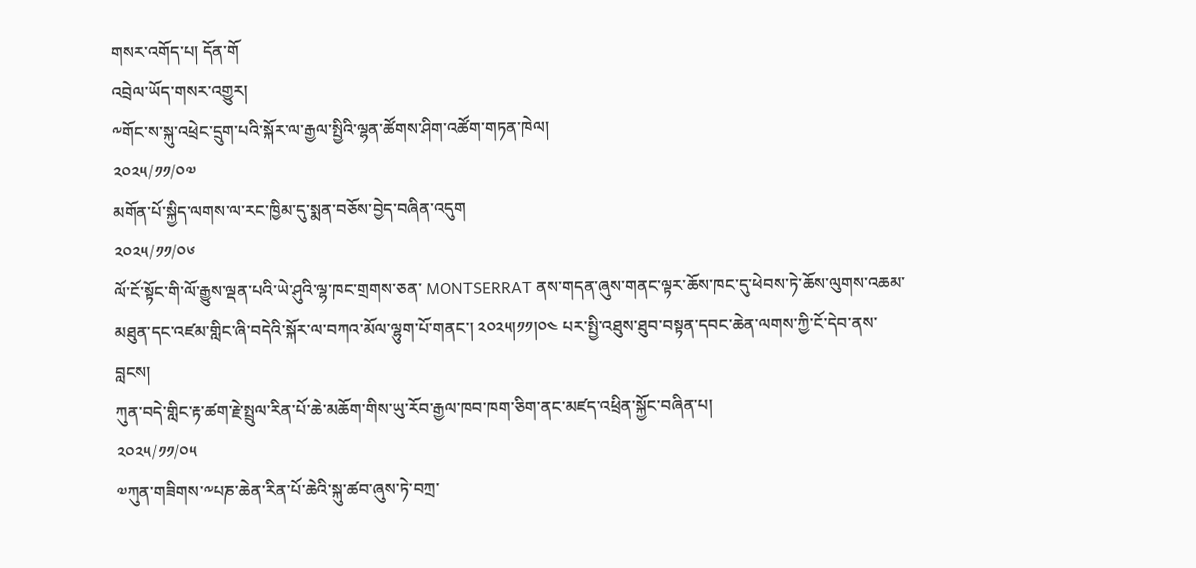གསར་འགོད་པ། དོན་གོ
འབྲེལ་ཡོད་གསར་འགྱུར།
༸གོང་ས་སྐུ་འཕྲེང་དྲུག་པའི་སྐོར་ལ་རྒྱལ་སྤྱིའི་ལྷན་ཚོགས་ཤིག་འཚོག་གཏན་ཁེལ།
༢༠༢༥/༡༡/༠༧
མགོན་པོ་སྐྱིད་ལགས་ལ་རང་ཁྱིམ་དུ་སྨན་བཅོས་བྱེད་བཞིན་འདུག
༢༠༢༥/༡༡/༠༦
ལོ་ངོ་སྟོང་གི་ལོ་རྒྱུས་ལྡན་པའི་ཡེ་ཤུའི་ལྷ་ཁང་གྲགས་ཅན་ MONTSERRAT ནས་གདན་ཞུས་གནང་ལྟར་ཆོས་ཁང་དུ་ཕེབས་ཏེ་ཆོས་ལུགས་འཆམ་མཐུན་དང་འཛམ་གླིང་ཞི་བདེའི་སྐོར་ལ་བཀའ་མོལ་ལྷུག་པོ་གནང་། ༢༠༢༥།༡༡།༠༤ པར་སྤྱི་འཐུས་ཐུབ་བསྟན་དབང་ཆེན་ལགས་ཀྱི་ངོ་དེབ་ནས་བླངས།
ཀུན་བདེ་གླིང་རྟ་ཚག་རྗེ་སྤྲུལ་རིན་པོ་ཆེ་མཆོག་གིས་ཡུ་རོབ་རྒྱལ་ཁབ་ཁག་ཅིག་ནང་མཛད་འཕྲིན་སྐྱོང་བཞིན་པ།
༢༠༢༥/༡༡/༠༥
༧ཀུན་གཟིགས་༸པཎ་ཆེན་རིན་པོ་ཆེའི་སྐུ་ཚབ་ཞུས་ཏེ་བཀྲ་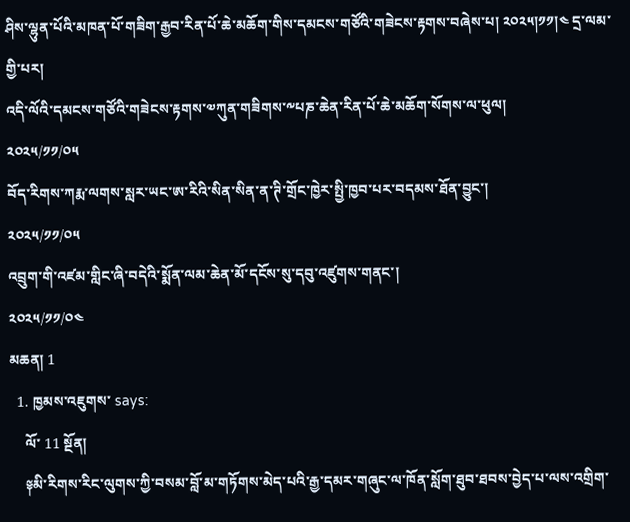ཤིས་ལྷུན་པོའི་མཁན་པོ་གཟིག་རྒྱབ་རིན་པོ་ཆེ་མཆོག་གིས་དམངས་གཙོའི་གཟེངས་རྟགས་བཞེས་པ། ༢༠༢༥།༡༡།༤ དྲ་ལམ་གྱི་པར།
འདི་ལོའི་དམངས་གཙོའི་གཟེངས་རྟགས་༧ཀུན་གཟིགས་༸པཎ་ཆེན་རིན་པོ་ཆེ་མཆོག་སོགས་ལ་ཕུལ།
༢༠༢༥/༡༡/༠༥
བོད་རིགས་ཀརྨ་ལགས་སླར་ཡང་ཨ་རིའི་སིན་སིན་ན་ཊི་གྲོང་ཁྱེར་སྤྱི་ཁྱབ་པར་བདམས་ཐོན་བྱུང་།
༢༠༢༥/༡༡/༠༥
འབྲུག་གི་འཛམ་གླིང་ཞི་བདེའི་སྨོན་ལམ་ཆེན་མོ་དངོས་སུ་དབུ་འཛུགས་གནང་།
༢༠༢༥/༡༡/༠༤
མཆན། 1
  1. ཁྱམས་འཇུགས་ says:
    ལོ་ 11 སྔོན།
    ༈མི་རིགས་རིང་ལུགས་ཀྱི་བསམ་བློ་མ་གཏོགས་མེད་པའི་རྒྱ་དམར་གཞུང་ལ་ཁོན་སློག་ཐུབ་ཐབས་བྱེད་པ་ལས་འགྲིག་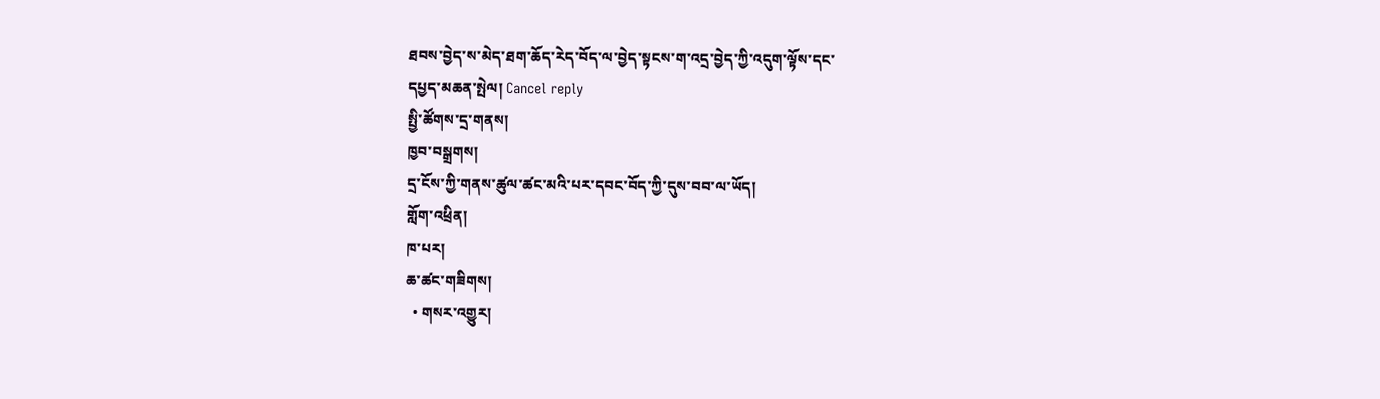ཐབས་བྱེད་ས་མེད་ཐག་ཆོད་རེད་བོད་ལ་བྱེད་སྟངས་ག་འདྲ་བྱེད་ཀྱི་འདུག་ལྟོས་དང་
དཔྱད་མཆན་སྤེལ། Cancel reply
སྤྱི་ཚོགས་དྲ་གནས།
ཁྱབ་བསྒྲགས།
དྲ་ངོས་ཀྱི་གནས་ཚུལ་ཚང་མའི་པར་དབང་བོད་ཀྱི་དུས་བབ་ལ་ཡོད།
གློག་འཕྲིན།
ཁ་པར།
ཆ་ཚང་གཟིགས།
  • གསར་འགྱུར།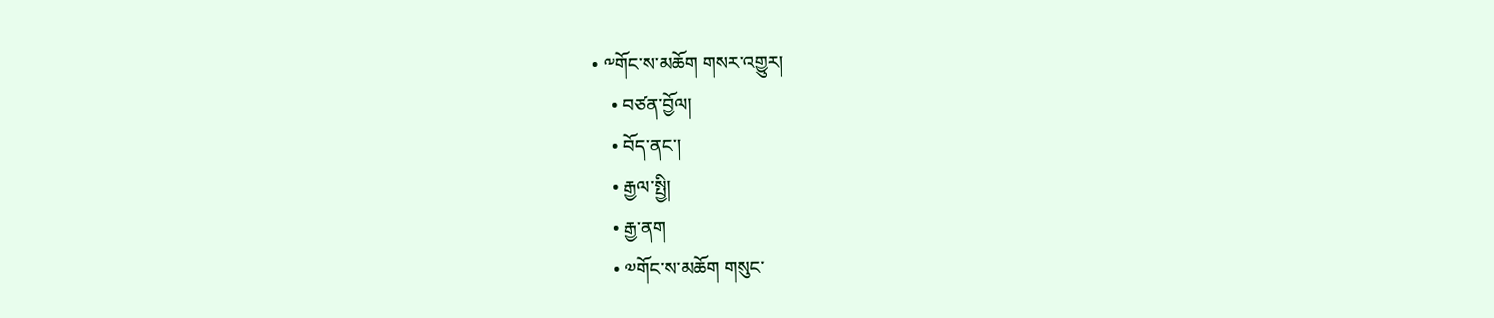• ༸གོང་ས་མཆོག གསར་འགྱུར།
    • བཙན་བྱོལ།
    • བོད་ནང་།
    • རྒྱལ་སྤྱི།
    • རྒྱ་ནག
    • ༧གོང་ས་མཆོག གསུང་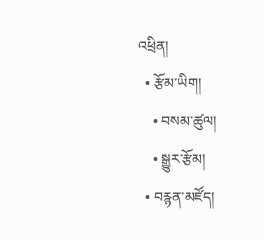འཕྲིན།
  • རྩོམ་ཡིག།
    • བསམ་ཚུལ།
    • སྒྱུར་རྩོམ།
  • བརྙན་མཛོད།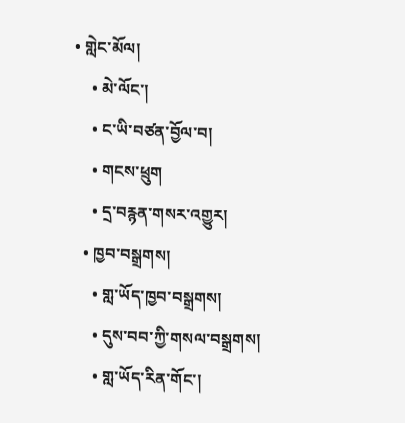• གླེང་མོལ།
    • མེ་ལོང་།
    • ང་ཡི་བཙན་བྱོལ་བ།
    • གངས་ཕྲུག
    • དྲ་བརྙན་གསར་འགྱུར།
  • ཁྱབ་བསྒྲགས།
    • གླ་ཡོད་ཁྱབ་བསྒྲགས།
    • དུས་བབ་ཀྱི་གསལ་བསྒྲགས།
    • གླ་ཡོད་རིན་གོང་།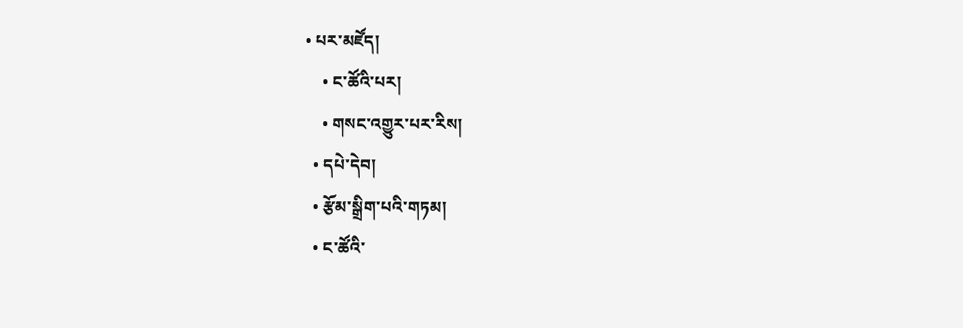• པར་མཛོད།
    • ང་ཚོའི་པར།
    • གསང་འགྱུར་པར་རིས།
  • དཔེ་དེབ།
  • རྩོམ་སྒྲིག་པའི་གཏམ།
  • ང་ཚོའི་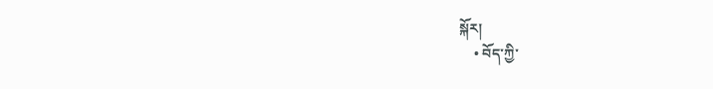སྐོར།
    • བོད་ཀྱི་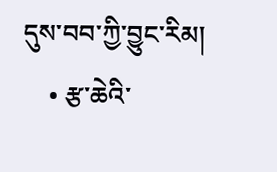དུས་བབ་ཀྱི་བྱུང་རིམ།
    • རྩ་ཆེའི་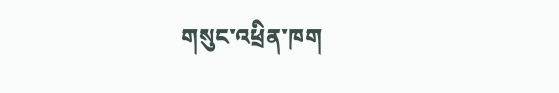གསུང་འཕྲིན་ཁག